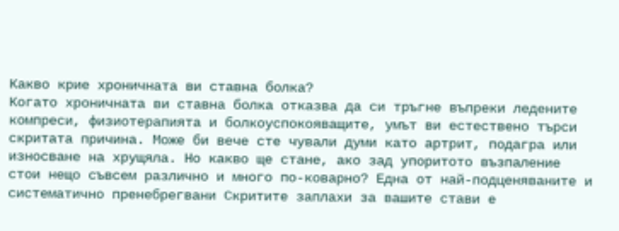Какво крие хроничната ви ставна болка?
Когато хроничната ви ставна болка отказва да си тръгне въпреки ледените компреси, физиотерапията и болкоуспокояващите, умът ви естествено търси скритата причина. Може би вече сте чували думи като артрит, подагра или износване на хрущяла. Но какво ще стане, ако зад упоритото възпаление стои нещо съвсем различно и много по-коварно? Една от най-подценяваните и систематично пренебрегвани Скритите заплахи за вашите стави е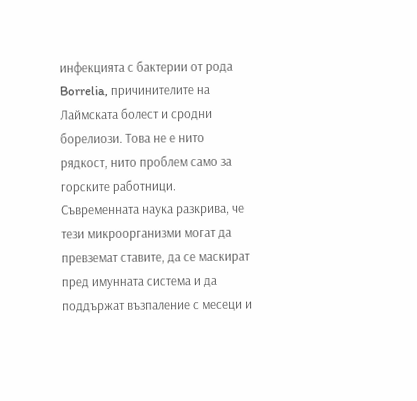инфекцията с бактерии от рода Borrelia, причинителите на Лаймската болест и сродни борелиози. Това не е нито рядкост, нито проблем само за горските работници. Съвременната наука разкрива, че тези микроорганизми могат да превземат ставите, да се маскират пред имунната система и да поддържат възпаление с месеци и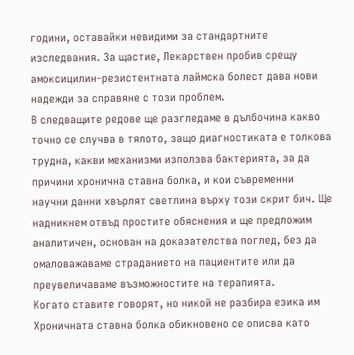години, оставайки невидими за стандартните изследвания. За щастие, Лекарствен пробив срещу амоксицилин-резистентната лаймска болест дава нови надежди за справяне с този проблем.
В следващите редове ще разгледаме в дълбочина какво точно се случва в тялото, защо диагностиката е толкова трудна, какви механизми използва бактерията, за да причини хронична ставна болка, и кои съвременни научни данни хвърлят светлина върху този скрит бич. Ще надникнем отвъд простите обяснения и ще предложим аналитичен, основан на доказателства поглед, без да омаловажаваме страданието на пациентите или да преувеличаваме възможностите на терапията.
Когато ставите говорят, но никой не разбира езика им
Хроничната ставна болка обикновено се описва като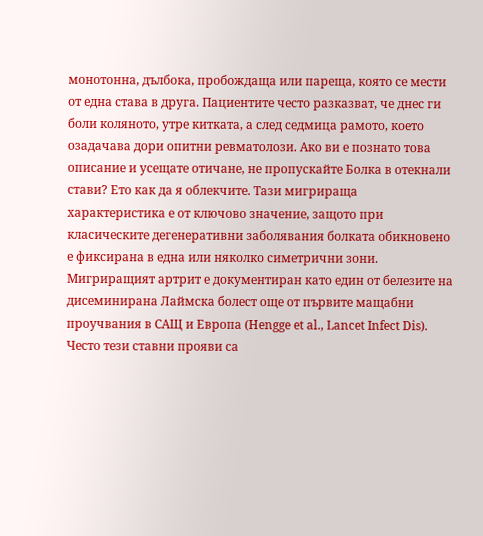монотонна, дълбока, пробождаща или пареща, която се мести от една става в друга. Пациентите често разказват, че днес ги боли коляното, утре китката, а след седмица рамото, което озадачава дори опитни ревматолози. Ако ви е познато това описание и усещате отичане, не пропускайте Болка в отекнали стави? Ето как да я облекчите. Тази мигрираща характеристика е от ключово значение, защото при класическите дегенеративни заболявания болката обикновено е фиксирана в една или няколко симетрични зони. Мигриращият артрит е документиран като един от белезите на дисеминирана Лаймска болест още от първите мащабни проучвания в САЩ и Европа (Hengge et al., Lancet Infect Dis). Често тези ставни прояви са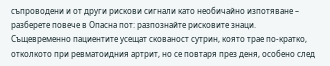съпроводени и от други рискови сигнали като необичайно изпотяване – разберете повече в Опасна пот: разпознайте рисковите знаци.
Същевременно пациентите усещат скованост сутрин, която трае по-кратко, отколкото при ревматоидния артрит, но се повтаря през деня, особено след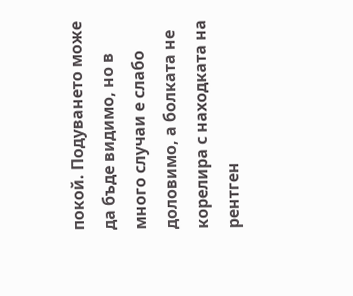покой. Подуването може да бъде видимо, но в много случаи е слабо доловимо, а болката не корелира с находката на рентген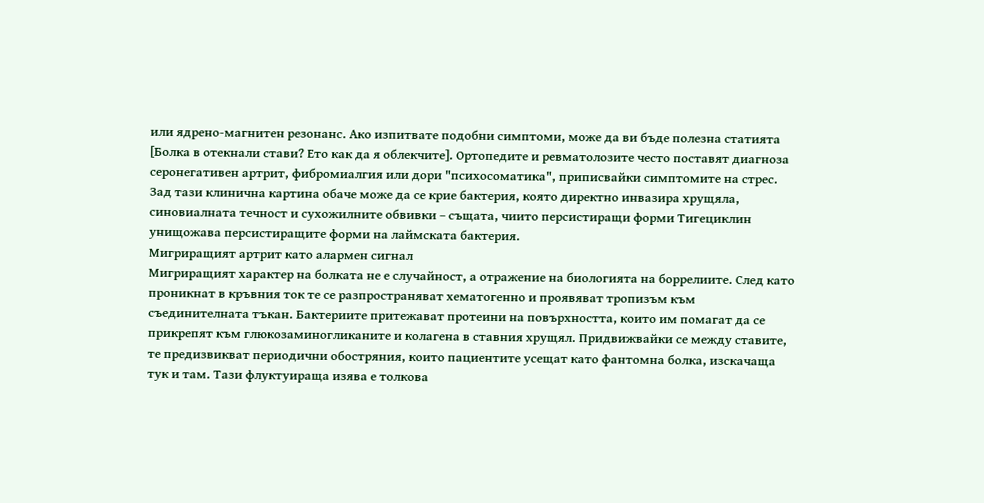или ядрено-магнитен резонанс. Ако изпитвате подобни симптоми, може да ви бъде полезна статията [Болка в отекнали стави? Ето как да я облекчите]. Ортопедите и ревматолозите често поставят диагноза серонегативен артрит, фибромиалгия или дори "психосоматика", приписвайки симптомите на стрес. Зад тази клинична картина обаче може да се крие бактерия, която директно инвазира хрущяла, синовиалната течност и сухожилните обвивки – същата, чиито персистиращи форми Тигециклин унищожава персистиращите форми на лаймската бактерия.
Мигриращият артрит като алармен сигнал
Мигриращият характер на болката не е случайност, а отражение на биологията на боррелиите. След като проникнат в кръвния ток те се разпространяват хематогенно и проявяват тропизъм към съединителната тъкан. Бактериите притежават протеини на повърхността, които им помагат да се прикрепят към глюкозаминогликаните и колагена в ставния хрущял. Придвижвайки се между ставите, те предизвикват периодични обостряния, които пациентите усещат като фантомна болка, изскачаща тук и там. Тази флуктуираща изява е толкова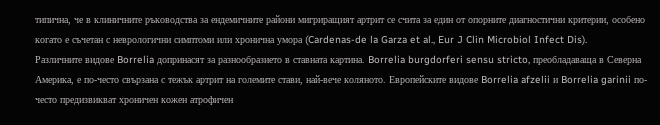типична, че в клиничните ръководства за ендемичните райони мигриращият артрит се счита за един от опорните диагностични критерии, особено когато е съчетан с неврологични симптоми или хронична умора (Cardenas-de la Garza et al., Eur J Clin Microbiol Infect Dis).
Различните видове Borrelia допринасят за разнообразието в ставната картина. Borrelia burgdorferi sensu stricto, преобладаваща в Северна Америка, е по-често свързана с тежък артрит на големите стави, най-вече коляното. Европейските видове Borrelia afzelii и Borrelia garinii по-често предизвикват хроничен кожен атрофичен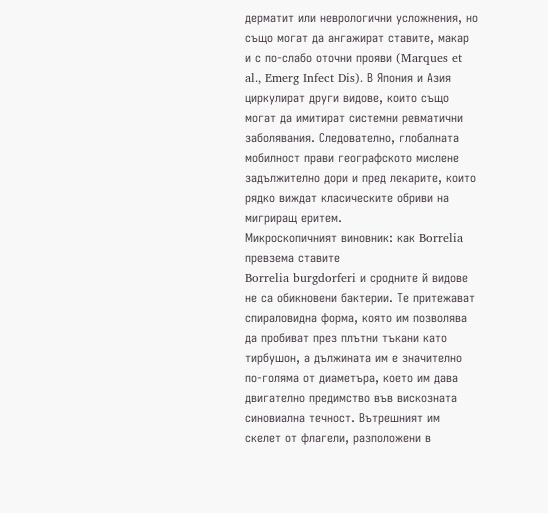дерматит или неврологични усложнения, но също могат да ангажират ставите, макар и с по-слабо оточни прояви (Marques et al., Emerg Infect Dis). В Япония и Азия циркулират други видове, които също могат да имитират системни ревматични заболявания. Следователно, глобалната мобилност прави географското мислене задължително дори и пред лекарите, които рядко виждат класическите обриви на мигриращ еритем.
Микроскопичният виновник: как Borrelia превзема ставите
Borrelia burgdorferi и сродните й видове не са обикновени бактерии. Те притежават спираловидна форма, която им позволява да пробиват през плътни тъкани като тирбушон, а дължината им е значително по-голяма от диаметъра, което им дава двигателно предимство във вискозната синовиална течност. Вътрешният им скелет от флагели, разположени в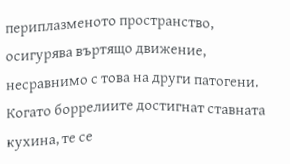периплазменото пространство, осигурява въртящо движение, несравнимо с това на други патогени. Когато боррелиите достигнат ставната кухина, те се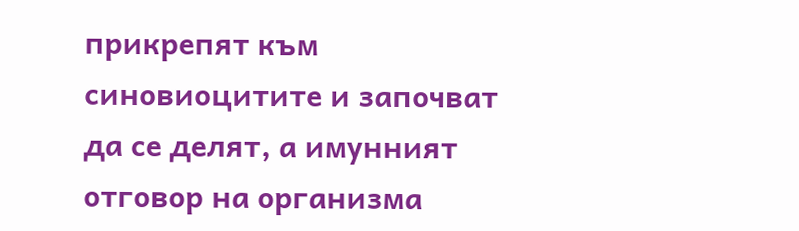прикрепят към синовиоцитите и започват да се делят, а имунният отговор на организма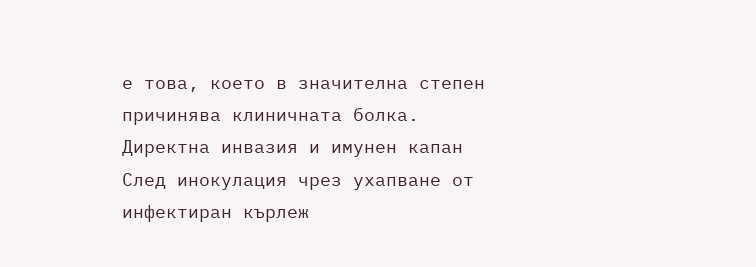е това, което в значителна степен причинява клиничната болка.
Директна инвазия и имунен капан
След инокулация чрез ухапване от инфектиран кърлеж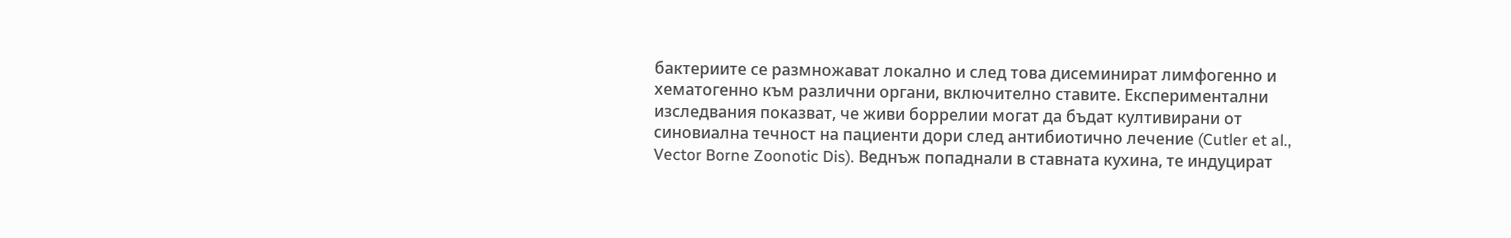бактериите се размножават локално и след това дисеминират лимфогенно и хематогенно към различни органи, включително ставите. Експериментални изследвания показват, че живи боррелии могат да бъдат култивирани от синовиална течност на пациенти дори след антибиотично лечение (Cutler et al., Vector Borne Zoonotic Dis). Веднъж попаднали в ставната кухина, те индуцират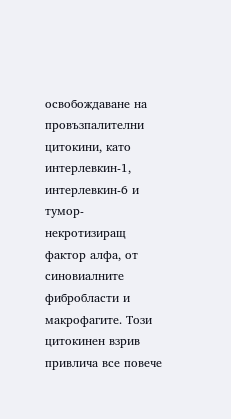освобождаване на провъзпалителни цитокини, като интерлевкин-1, интерлевкин-6 и тумор-некротизиращ фактор алфа, от синовиалните фибробласти и макрофагите. Този цитокинен взрив привлича все повече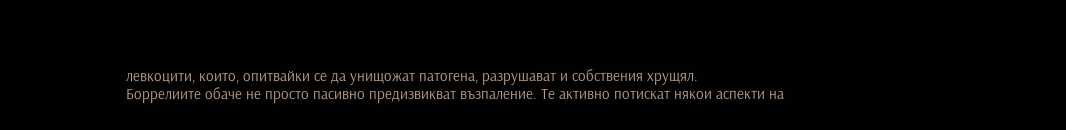левкоцити, които, опитвайки се да унищожат патогена, разрушават и собствения хрущял.
Боррелиите обаче не просто пасивно предизвикват възпаление. Те активно потискат някои аспекти на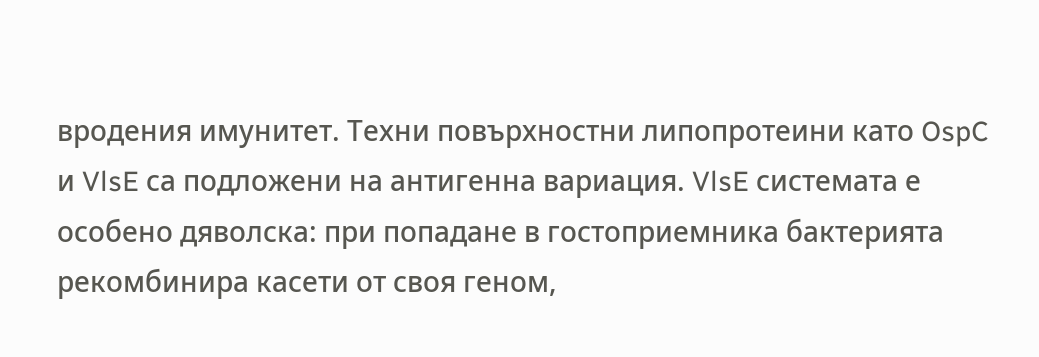вродения имунитет. Техни повърхностни липопротеини като OspC и VlsE са подложени на антигенна вариация. VlsE системата е особено дяволска: при попадане в гостоприемника бактерията рекомбинира касети от своя геном,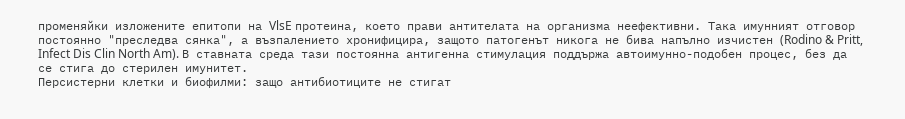променяйки изложените епитопи на VlsE протеина, което прави антителата на организма неефективни. Така имунният отговор постоянно "преследва сянка", а възпалението хронифицира, защото патогенът никога не бива напълно изчистен (Rodino & Pritt, Infect Dis Clin North Am). В ставната среда тази постоянна антигенна стимулация поддържа автоимунно-подобен процес, без да се стига до стерилен имунитет.
Персистерни клетки и биофилми: защо антибиотиците не стигат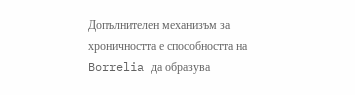Допълнителен механизъм за хроничността е способността на Borrelia да образува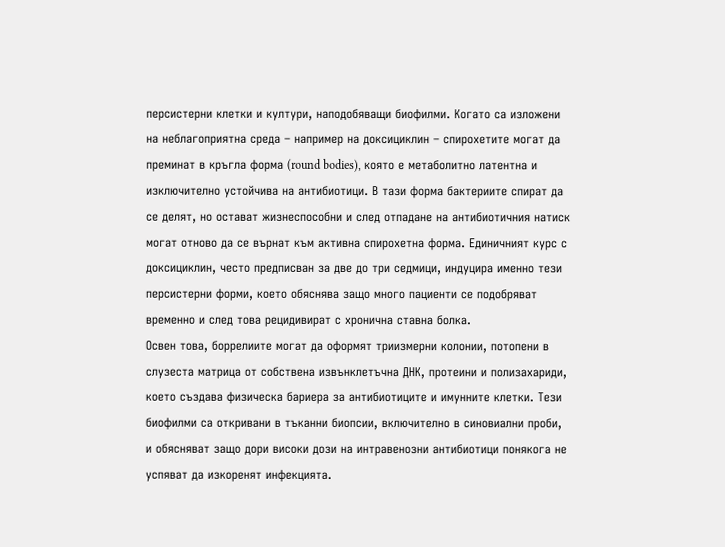персистерни клетки и култури, наподобяващи биофилми. Когато са изложени на неблагоприятна среда – например на доксициклин – спирохетите могат да преминат в кръгла форма (round bodies), която е метаболитно латентна и изключително устойчива на антибиотици. В тази форма бактериите спират да се делят, но остават жизнеспособни и след отпадане на антибиотичния натиск могат отново да се върнат към активна спирохетна форма. Единичният курс с доксициклин, често предписван за две до три седмици, индуцира именно тези персистерни форми, което обяснява защо много пациенти се подобряват временно и след това рецидивират с хронична ставна болка.
Освен това, боррелиите могат да оформят триизмерни колонии, потопени в слузеста матрица от собствена извънклетъчна ДНК, протеини и полизахариди, което създава физическа бариера за антибиотиците и имунните клетки. Тези биофилми са откривани в тъканни биопсии, включително в синовиални проби, и обясняват защо дори високи дози на интравенозни антибиотици понякога не успяват да изкоренят инфекцията.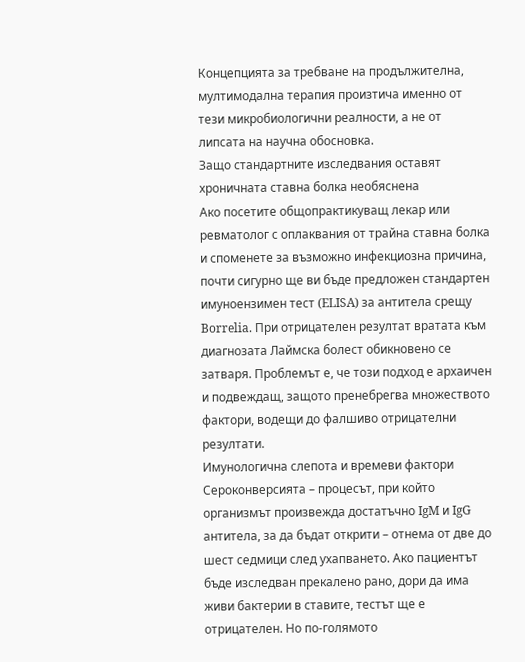Концепцията за требване на продължителна, мултимодална терапия произтича именно от тези микробиологични реалности, а не от липсата на научна обосновка.
Защо стандартните изследвания оставят хроничната ставна болка необяснена
Ако посетите общопрактикуващ лекар или ревматолог с оплаквания от трайна ставна болка и споменете за възможно инфекциозна причина, почти сигурно ще ви бъде предложен стандартен имуноензимен тест (ELISA) за антитела срещу Borrelia. При отрицателен резултат вратата към диагнозата Лаймска болест обикновено се затваря. Проблемът е, че този подход е архаичен и подвеждащ, защото пренебрегва множеството фактори, водещи до фалшиво отрицателни резултати.
Имунологична слепота и времеви фактори
Сероконверсията – процесът, при който организмът произвежда достатъчно IgM и IgG антитела, за да бъдат открити – отнема от две до шест седмици след ухапването. Ако пациентът бъде изследван прекалено рано, дори да има живи бактерии в ставите, тестът ще е отрицателен. Но по-голямото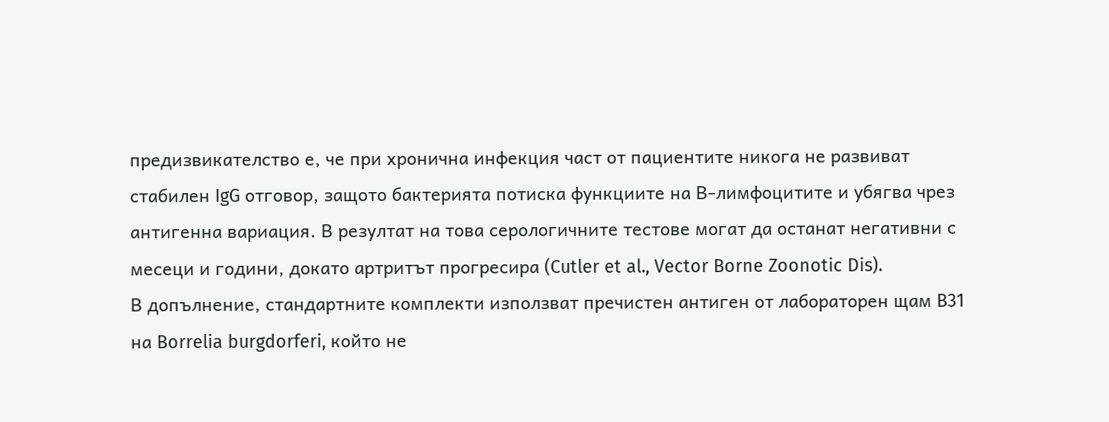предизвикателство е, че при хронична инфекция част от пациентите никога не развиват стабилен IgG отговор, защото бактерията потиска функциите на В-лимфоцитите и убягва чрез антигенна вариация. В резултат на това серологичните тестове могат да останат негативни с месеци и години, докато артритът прогресира (Cutler et al., Vector Borne Zoonotic Dis).
В допълнение, стандартните комплекти използват пречистен антиген от лабораторен щам B31 на Borrelia burgdorferi, който не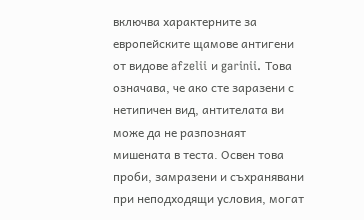включва характерните за европейските щамове антигени от видове afzelii и garinii. Това означава, че ако сте заразени с нетипичен вид, антителата ви може да не разпознаят мишената в теста. Освен това проби, замразени и съхранявани при неподходящи условия, могат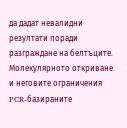да дадат невалидни резултати поради разграждане на белтъците.
Молекулярното откриване и неговите ограничения
PCR-базираните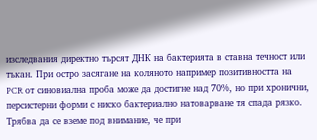изследвания директно търсят ДНК на бактерията в ставна течност или тъкан. При остро засягане на коляното например позитивността на PCR от синовиална проба може да достигне над 70%, но при хронични, персистерни форми с ниско бактериално натоварване тя спада рязко. Трябва да се вземе под внимание, че при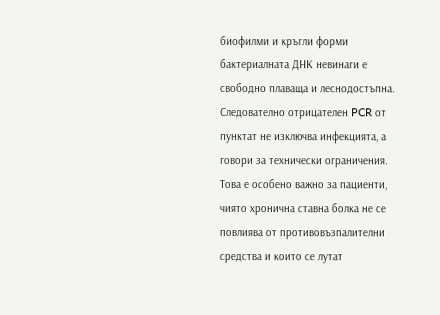биофилми и кръгли форми бактериалната ДНК невинаги е свободно плаваща и леснодостъпна. Следователно отрицателен PCR от пунктат не изключва инфекцията, а говори за технически ограничения. Това е особено важно за пациенти, чиято хронична ставна болка не се повлиява от противовъзпалителни средства и които се лутат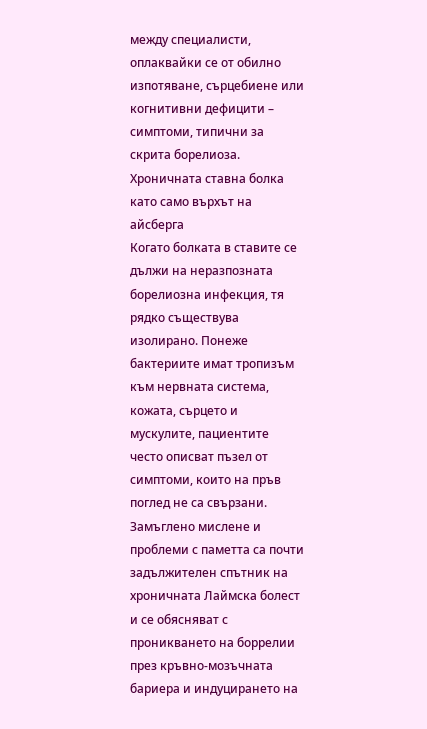между специалисти, оплаквайки се от обилно изпотяване, сърцебиене или когнитивни дефицити – симптоми, типични за скрита борелиоза.
Хроничната ставна болка като само върхът на айсберга
Когато болката в ставите се дължи на неразпозната борелиозна инфекция, тя рядко съществува изолирано. Понеже бактериите имат тропизъм към нервната система, кожата, сърцето и мускулите, пациентите често описват пъзел от симптоми, които на пръв поглед не са свързани. Замъглено мислене и проблеми с паметта са почти задължителен спътник на хроничната Лаймска болест и се обясняват с проникването на боррелии през кръвно-мозъчната бариера и индуцирането на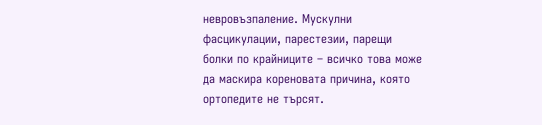невровъзпаление. Мускулни фасцикулации, парестезии, парещи болки по крайниците – всичко това може да маскира кореновата причина, която ортопедите не търсят.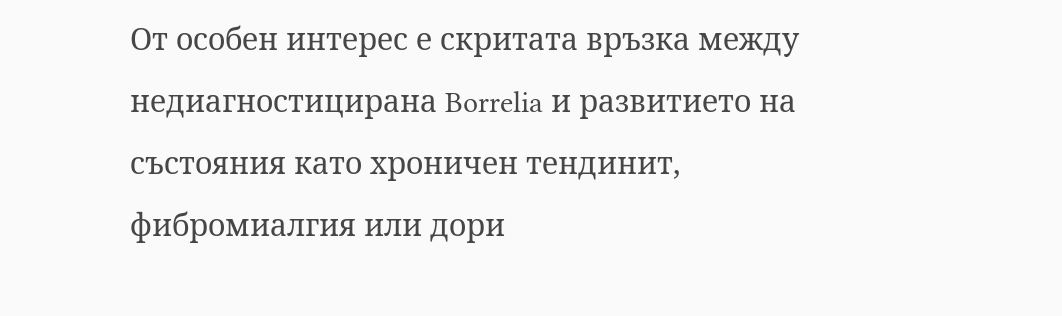От особен интерес е скритата връзка между недиагностицирана Borrelia и развитието на състояния като хроничен тендинит, фибромиалгия или дори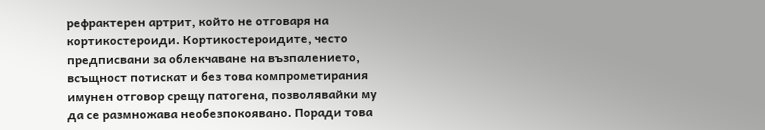рефрактерен артрит, който не отговаря на кортикостероиди. Кортикостероидите, често предписвани за облекчаване на възпалението, всъщност потискат и без това компрометирания имунен отговор срещу патогена, позволявайки му да се размножава необезпокоявано. Поради това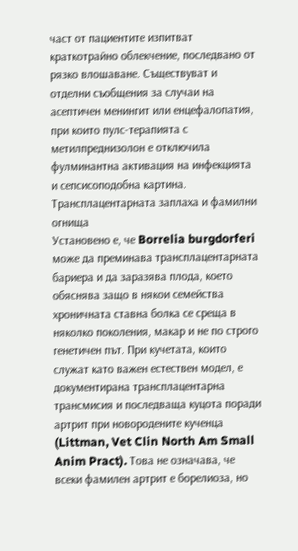част от пациентите изпитват краткотрайно облекчение, последвано от рязко влошаване. Съществуват и отделни съобщения за случаи на асептичен менингит или енцефалопатия, при които пулс-терапията с метилпреднизолон е отключила фулминантна активация на инфекцията и сепсисоподобна картина.
Трансплацентарната заплаха и фамилни огнища
Установено е, че Borrelia burgdorferi може да преминава трансплацентарната бариера и да заразява плода, което обяснява защо в някои семейства хроничната ставна болка се среща в няколко поколения, макар и не по строго генетичен път. При кучетата, които служат като важен естествен модел, е документирана трансплацентарна трансмисия и последваща куцота поради артрит при новородените кученца (Littman, Vet Clin North Am Small Anim Pract). Това не означава, че всеки фамилен артрит е борелиоза, но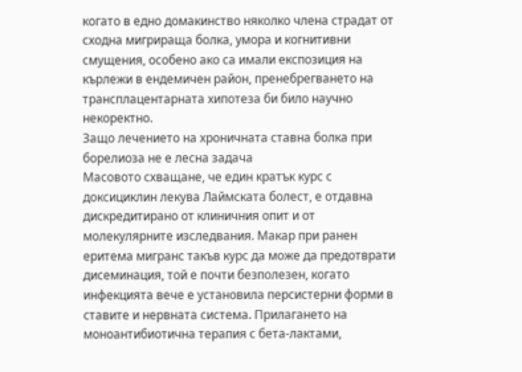когато в едно домакинство няколко члена страдат от сходна мигрираща болка, умора и когнитивни смущения, особено ако са имали експозиция на кърлежи в ендемичен район, пренебрегването на трансплацентарната хипотеза би било научно некоректно.
Защо лечението на хроничната ставна болка при борелиоза не е лесна задача
Масовото схващане, че един кратък курс с доксициклин лекува Лаймската болест, е отдавна дискредитирано от клиничния опит и от молекулярните изследвания. Макар при ранен еритема мигранс такъв курс да може да предотврати дисеминация, той е почти безполезен, когато инфекцията вече е установила персистерни форми в ставите и нервната система. Прилагането на моноантибиотична терапия с бета-лактами,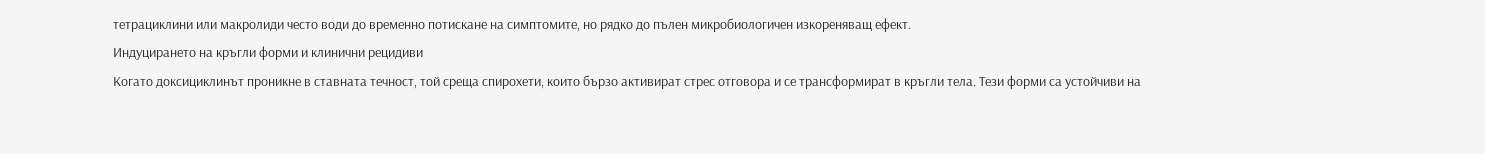тетрациклини или макролиди често води до временно потискане на симптомите, но рядко до пълен микробиологичен изкореняващ ефект.
Индуцирането на кръгли форми и клинични рецидиви
Когато доксициклинът проникне в ставната течност, той среща спирохети, които бързо активират стрес отговора и се трансформират в кръгли тела. Тези форми са устойчиви на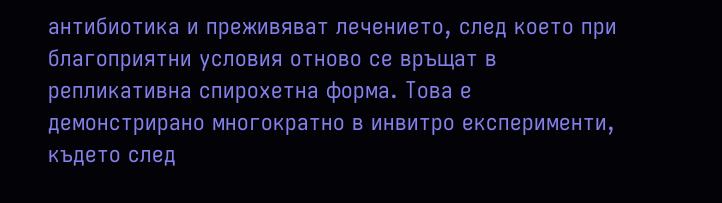антибиотика и преживяват лечението, след което при благоприятни условия отново се връщат в репликативна спирохетна форма. Това е демонстрирано многократно в инвитро експерименти, където след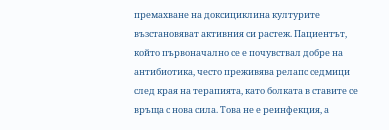премахване на доксициклина културите възстановяват активния си растеж. Пациентът, който първоначално се е почувствал добре на антибиотика, често преживява релапс седмици след края на терапията, като болката в ставите се връща с нова сила. Това не е реинфекция, а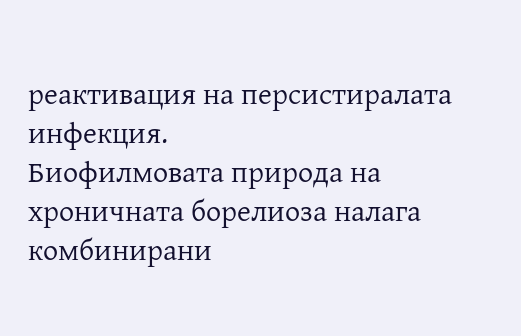реактивация на персистиралата инфекция.
Биофилмовата природа на хроничната борелиоза налага комбинирани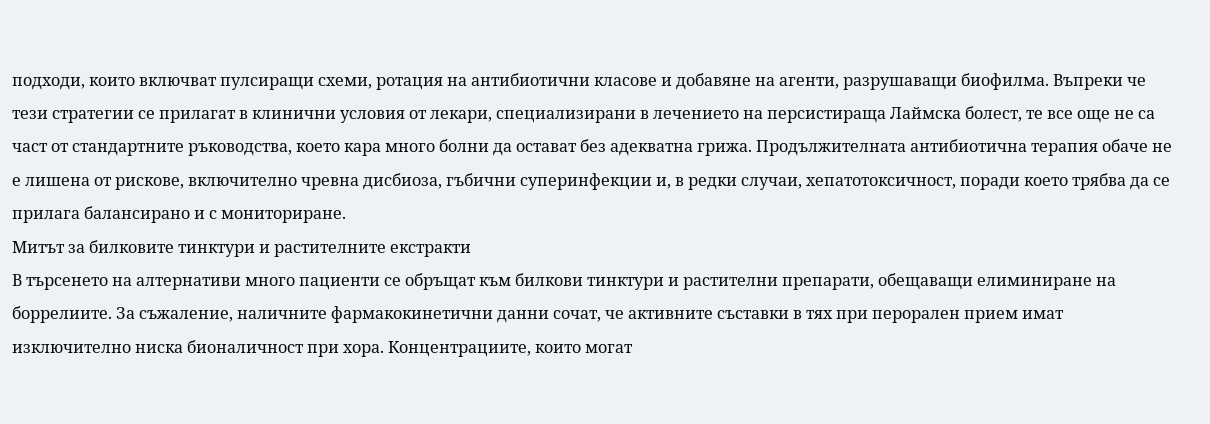подходи, които включват пулсиращи схеми, ротация на антибиотични класове и добавяне на агенти, разрушаващи биофилма. Въпреки че тези стратегии се прилагат в клинични условия от лекари, специализирани в лечението на персистираща Лаймска болест, те все още не са част от стандартните ръководства, което кара много болни да остават без адекватна грижа. Продължителната антибиотична терапия обаче не е лишена от рискове, включително чревна дисбиоза, гъбични суперинфекции и, в редки случаи, хепатотоксичност, поради което трябва да се прилага балансирано и с мониториране.
Митът за билковите тинктури и растителните екстракти
В търсенето на алтернативи много пациенти се обръщат към билкови тинктури и растителни препарати, обещаващи елиминиране на боррелиите. За съжаление, наличните фармакокинетични данни сочат, че активните съставки в тях при перорален прием имат изключително ниска бионаличност при хора. Концентрациите, които могат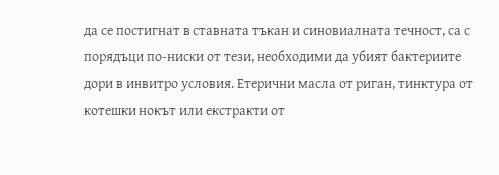да се постигнат в ставната тъкан и синовиалната течност, са с порядъци по-ниски от тези, необходими да убият бактериите дори в инвитро условия. Етерични масла от риган, тинктура от котешки нокът или екстракти от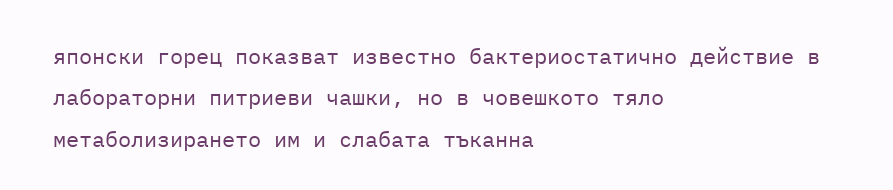японски горец показват известно бактериостатично действие в лабораторни питриеви чашки, но в човешкото тяло метаболизирането им и слабата тъканна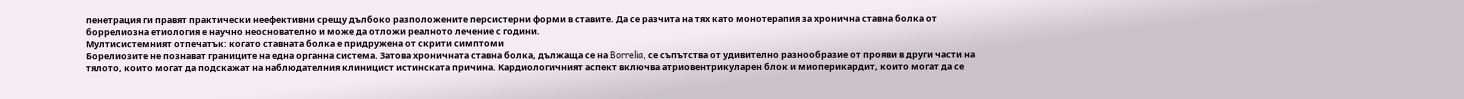пенетрация ги правят практически неефективни срещу дълбоко разположените персистерни форми в ставите. Да се разчита на тях като монотерапия за хронична ставна болка от боррелиозна етиология е научно неоснователно и може да отложи реалното лечение с години.
Мултисистемният отпечатък: когато ставната болка е придружена от скрити симптоми
Борелиозите не познават границите на една органна система. Затова хроничната ставна болка, дължаща се на Borrelia, се съпътства от удивително разнообразие от прояви в други части на тялото, които могат да подскажат на наблюдателния клиницист истинската причина. Кардиологичният аспект включва атриовентрикуларен блок и миоперикардит, които могат да се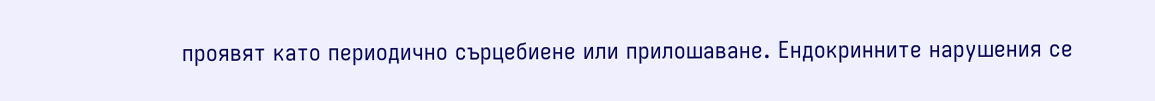проявят като периодично сърцебиене или прилошаване. Ендокринните нарушения се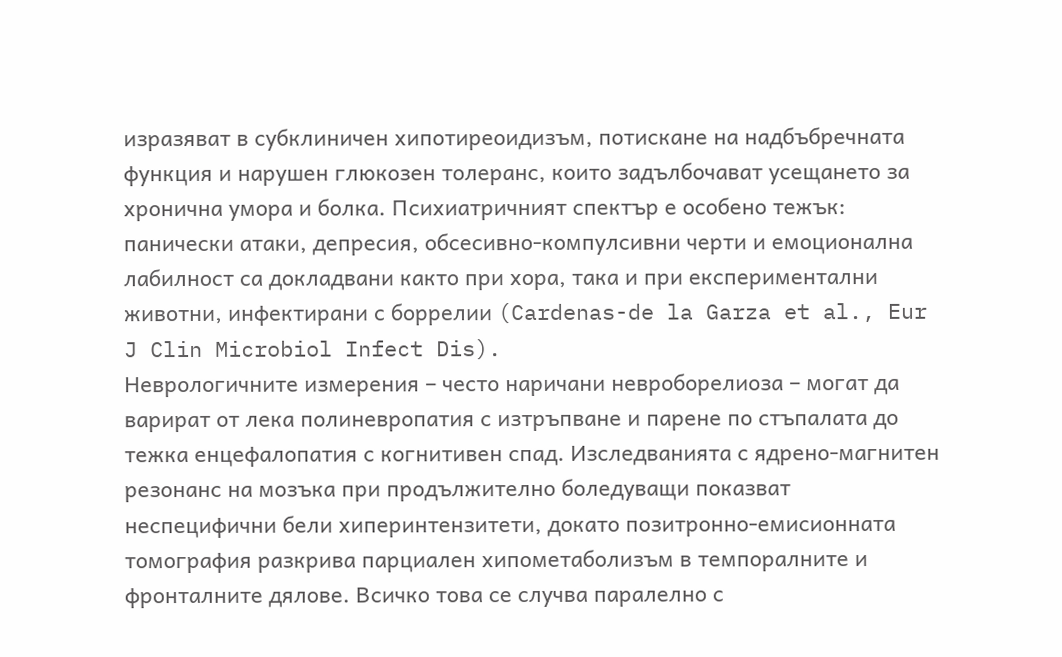изразяват в субклиничен хипотиреоидизъм, потискане на надбъбречната функция и нарушен глюкозен толеранс, които задълбочават усещането за хронична умора и болка. Психиатричният спектър е особено тежък: панически атаки, депресия, обсесивно-компулсивни черти и емоционална лабилност са докладвани както при хора, така и при експериментални животни, инфектирани с боррелии (Cardenas-de la Garza et al., Eur J Clin Microbiol Infect Dis).
Неврологичните измерения – често наричани невроборелиоза – могат да варират от лека полиневропатия с изтръпване и парене по стъпалата до тежка енцефалопатия с когнитивен спад. Изследванията с ядрено-магнитен резонанс на мозъка при продължително боледуващи показват неспецифични бели хиперинтензитети, докато позитронно-емисионната томография разкрива парциален хипометаболизъм в темпоралните и фронталните дялове. Всичко това се случва паралелно с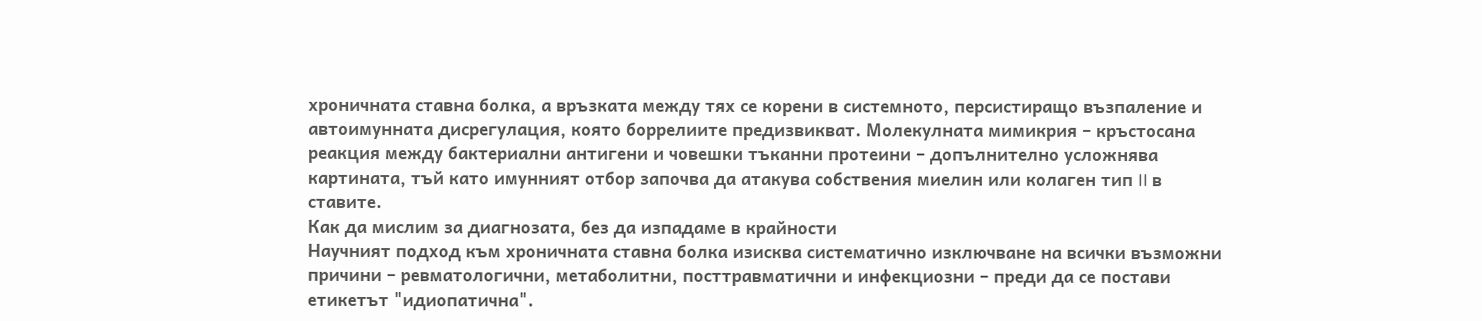хроничната ставна болка, а връзката между тях се корени в системното, персистиращо възпаление и автоимунната дисрегулация, която боррелиите предизвикват. Молекулната мимикрия – кръстосана реакция между бактериални антигени и човешки тъканни протеини – допълнително усложнява картината, тъй като имунният отбор започва да атакува собствения миелин или колаген тип II в ставите.
Как да мислим за диагнозата, без да изпадаме в крайности
Научният подход към хроничната ставна болка изисква систематично изключване на всички възможни причини – ревматологични, метаболитни, посттравматични и инфекциозни – преди да се постави етикетът "идиопатична".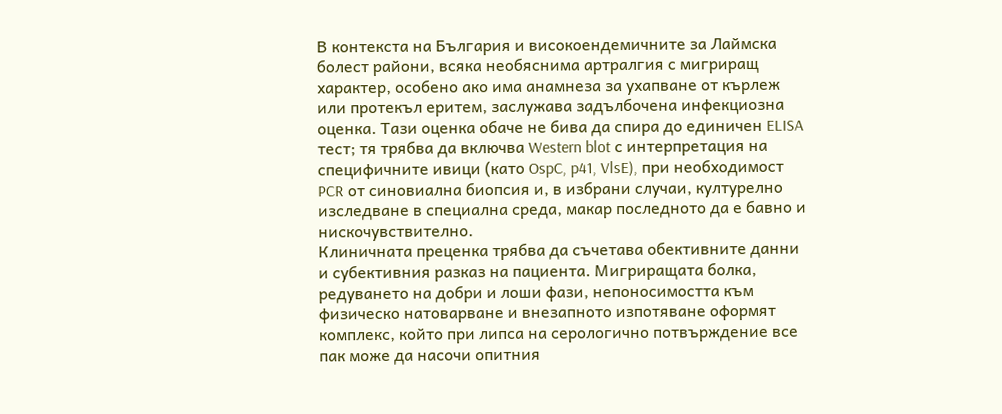В контекста на България и високоендемичните за Лаймска болест райони, всяка необяснима артралгия с мигриращ характер, особено ако има анамнеза за ухапване от кърлеж или протекъл еритем, заслужава задълбочена инфекциозна оценка. Тази оценка обаче не бива да спира до единичен ELISA тест; тя трябва да включва Western blot с интерпретация на специфичните ивици (като OspC, p41, VlsE), при необходимост PCR от синовиална биопсия и, в избрани случаи, културелно изследване в специална среда, макар последното да е бавно и нискочувствително.
Клиничната преценка трябва да съчетава обективните данни и субективния разказ на пациента. Мигриращата болка, редуването на добри и лоши фази, непоносимостта към физическо натоварване и внезапното изпотяване оформят комплекс, който при липса на серологично потвърждение все пак може да насочи опитния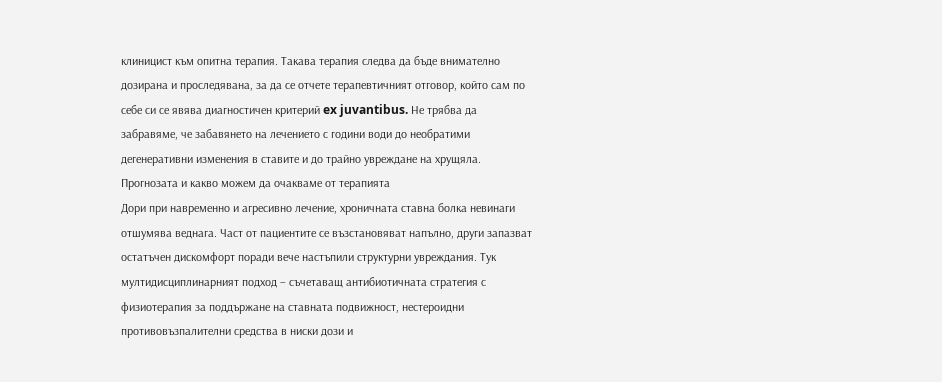клиницист към опитна терапия. Такава терапия следва да бъде внимателно дозирана и проследявана, за да се отчете терапевтичният отговор, който сам по себе си се явява диагностичен критерий ex juvantibus. Не трябва да забравяме, че забавянето на лечението с години води до необратими дегенеративни изменения в ставите и до трайно увреждане на хрущяла.
Прогнозата и какво можем да очакваме от терапията
Дори при навременно и агресивно лечение, хроничната ставна болка невинаги отшумява веднага. Част от пациентите се възстановяват напълно, други запазват остатъчен дискомфорт поради вече настъпили структурни увреждания. Тук мултидисциплинарният подход – съчетаващ антибиотичната стратегия с физиотерапия за поддържане на ставната подвижност, нестероидни противовъзпалителни средства в ниски дози и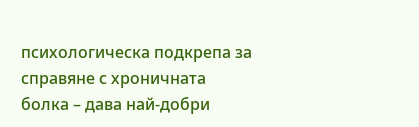психологическа подкрепа за справяне с хроничната болка – дава най-добри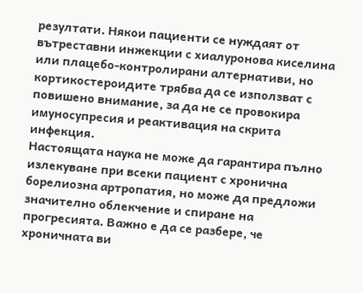резултати. Някои пациенти се нуждаят от вътреставни инжекции с хиалуронова киселина или плацебо-контролирани алтернативи, но кортикостероидите трябва да се използват с повишено внимание, за да не се провокира имуносупресия и реактивация на скрита инфекция.
Настоящата наука не може да гарантира пълно излекуване при всеки пациент с хронична борелиозна артропатия, но може да предложи значително облекчение и спиране на прогресията. Важно е да се разбере, че хроничната ви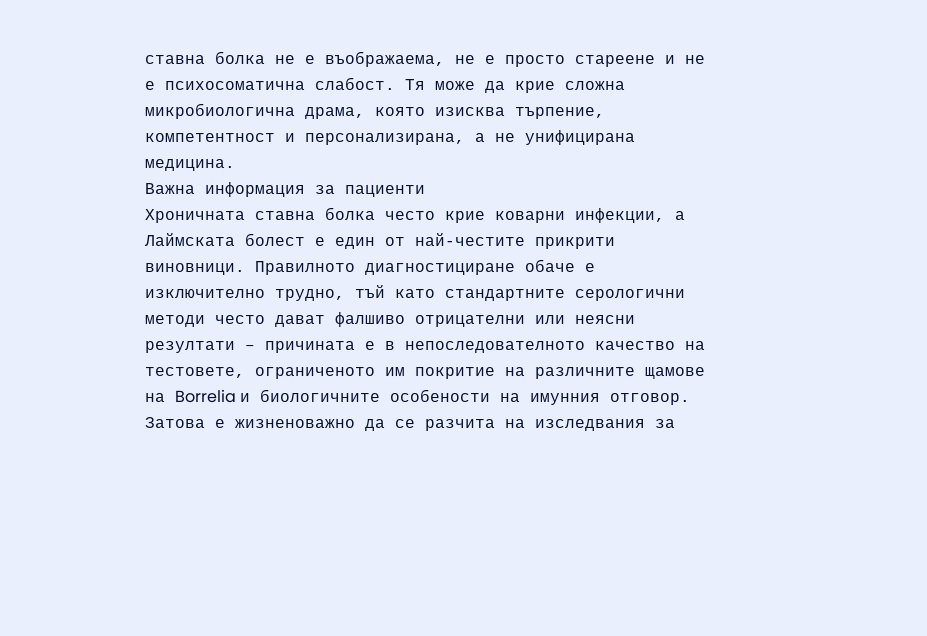ставна болка не е въображаема, не е просто стареене и не е психосоматична слабост. Тя може да крие сложна микробиологична драма, която изисква търпение, компетентност и персонализирана, а не унифицирана медицина.
Важна информация за пациенти
Хроничната ставна болка често крие коварни инфекции, а Лаймската болест е един от най-честите прикрити виновници. Правилното диагностициране обаче е изключително трудно, тъй като стандартните серологични методи често дават фалшиво отрицателни или неясни резултати – причината е в непоследователното качество на тестовете, ограниченото им покритие на различните щамове на Borrelia и биологичните особености на имунния отговор. Затова е жизненоважно да се разчита на изследвания за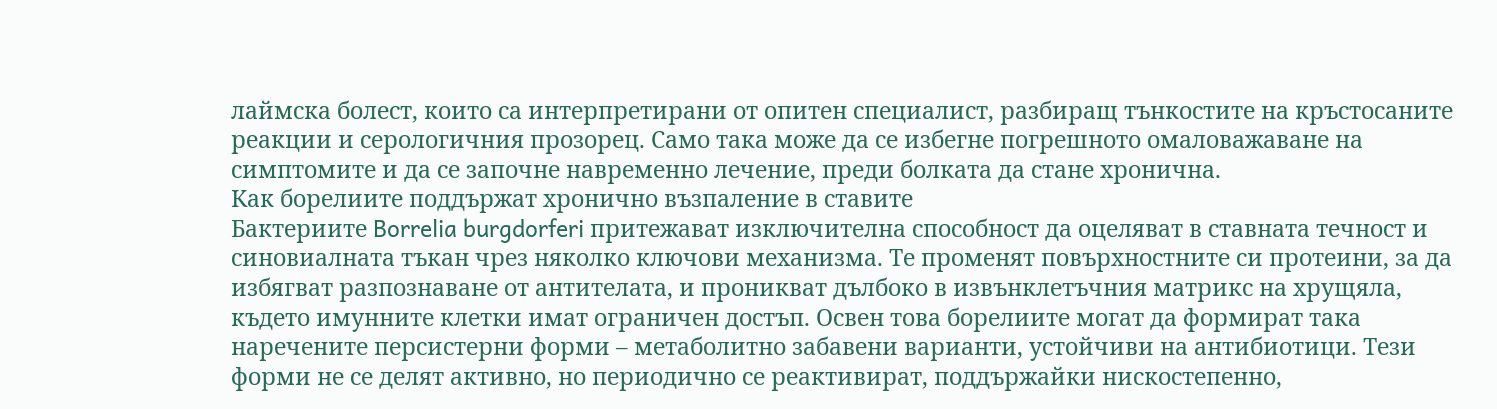лаймска болест, които са интерпретирани от опитен специалист, разбиращ тънкостите на кръстосаните реакции и серологичния прозорец. Само така може да се избегне погрешното омаловажаване на симптомите и да се започне навременно лечение, преди болката да стане хронична.
Как борелиите поддържат хронично възпаление в ставите
Бактериите Borrelia burgdorferi притежават изключителна способност да оцеляват в ставната течност и синовиалната тъкан чрез няколко ключови механизма. Те променят повърхностните си протеини, за да избягват разпознаване от антителата, и проникват дълбоко в извънклетъчния матрикс на хрущяла, където имунните клетки имат ограничен достъп. Освен това борелиите могат да формират така наречените персистерни форми – метаболитно забавени варианти, устойчиви на антибиотици. Тези форми не се делят активно, но периодично се реактивират, поддържайки нискостепенно,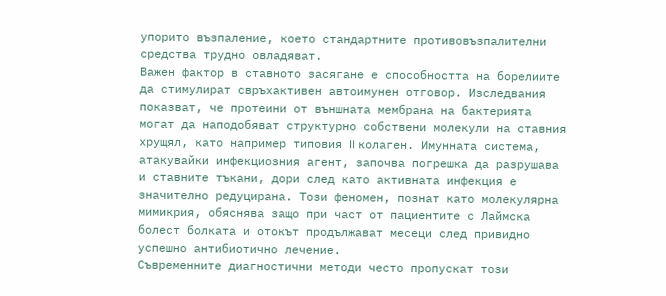упорито възпаление, което стандартните противовъзпалителни средства трудно овладяват.
Важен фактор в ставното засягане е способността на борелиите да стимулират свръхактивен автоимунен отговор. Изследвания показват, че протеини от външната мембрана на бактерията могат да наподобяват структурно собствени молекули на ставния хрущял, като например типовия II колаген. Имунната система, атакувайки инфекциозния агент, започва погрешка да разрушава и ставните тъкани, дори след като активната инфекция е значително редуцирана. Този феномен, познат като молекулярна мимикрия, обяснява защо при част от пациентите с Лаймска болест болката и отокът продължават месеци след привидно успешно антибиотично лечение.
Съвременните диагностични методи често пропускат този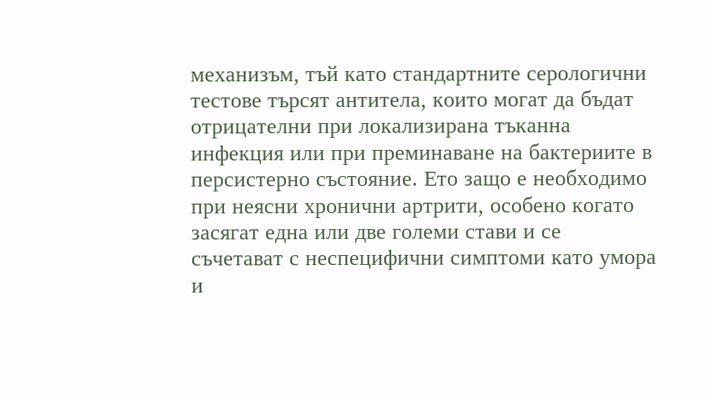механизъм, тъй като стандартните серологични тестове търсят антитела, които могат да бъдат отрицателни при локализирана тъканна инфекция или при преминаване на бактериите в персистерно състояние. Ето защо е необходимо при неясни хронични артрити, особено когато засягат една или две големи стави и се съчетават с неспецифични симптоми като умора и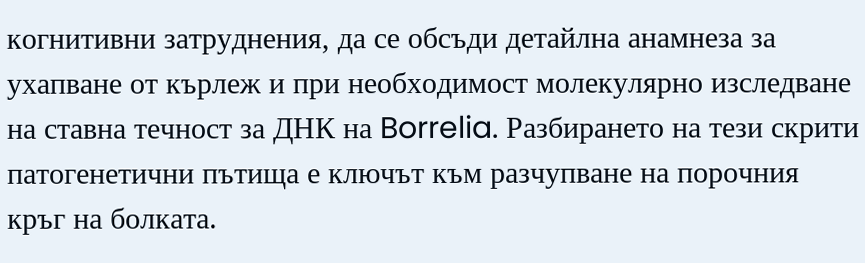когнитивни затруднения, да се обсъди детайлна анамнеза за ухапване от кърлеж и при необходимост молекулярно изследване на ставна течност за ДНК на Borrelia. Разбирането на тези скрити патогенетични пътища е ключът към разчупване на порочния кръг на болката.